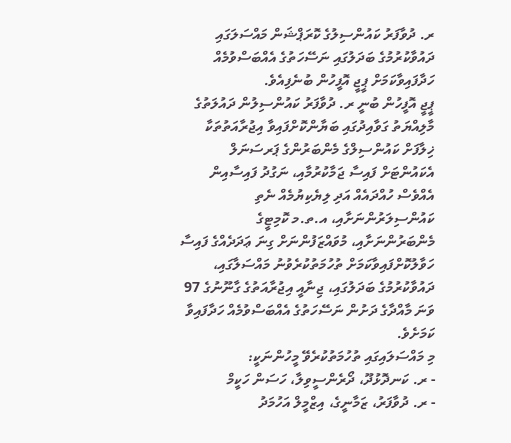ރ. ދުވާފަރު ކައުންސިލުގެ ކޮރަޕްޝަން މައްސަލަގައި ދައުވާކުރުމުގެ ބަދަލުގައި ނަސޭހަތުގެ އެއްބަސްވުމެއް ހަދާފައިވާކަމަށް ޕީޖީ އޮފީހުން ބުނެފިއެވެ.
ޕީޖީ އޮފީހުން ބުނީ ރ. ދުވާފަރު ކައުންސިލުން ދައުލަތުގެ މާލިއްޔަތު ގަވާއިދުގައި ބަޔާންކޮށްފައިވާ އިޖުރާއަތުތަކާ ޚިލާފަށް ކައުންސިލްގެ މެންބަރުންގެ ޕަރސަނަލް އެކައުންޓަށް ފައިސާ ޖަމާކުރުމާއި، ނަގުދު ފައިސާއިން އެއްވެސް ހުއްދައެއް އަދި ލިޔެކިޔުމެއް ނެތި ކައުންސިލަރުންނަށާއި، އ.ތ.މ ކޮމިޓީގެ މެންބަރުންނަށާއި، މުވައްޒަފުންނަށް ގިނަ ޢަދަދެއްގެ ފައިސާ ހަވާލުކޮށްފައިވާކަމަށް ތުހުމަތުކުރެވުނު މައްސަލާގައި، ދައުވާކުރުމުގެ ބަދަލުގައި، ޖިނާއީ އިޖުރާއަތުގެ ގާނޫނުގެ 97 ވަނަ މާއްދާގެ ދަށުން ނަސޭހަތުގެ އެއްބަސްވުމެއް ހަދާފައިވާ ކަމަށެވެ.
މި މައްސަލައިގައި ތުހުމަތުކުރެވޭ މީހުންނަކީ:
- ރ. ކަނދޮޅުދޫ، ދޯރެންސީވިލާ، ހަސަން ހަކީމް
- ރ. ދުވާފަރު، ޒަމާނީގެ، އިޒްމީލް އަހުމަދު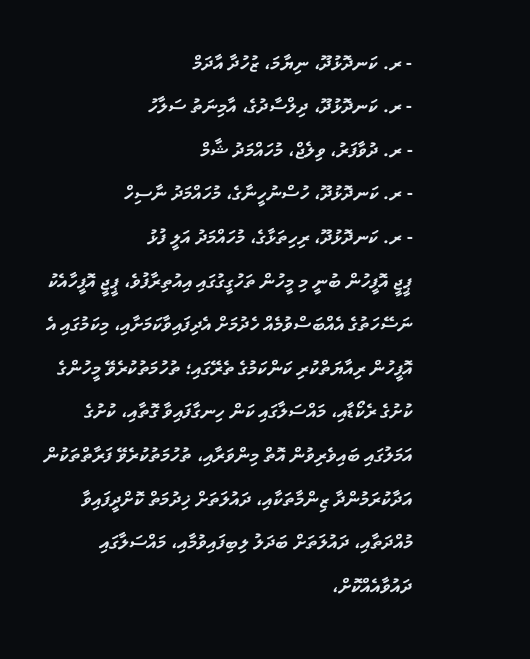- ރ. ކަނދޮޅުދޫ، ނިޔާމަ، ޒުހުދާ އާދަމް
- ރ. ކަނދޮޅުދޫ، ދިލްސާދުގެ، އާމިނަތު ސަލާހު
- ރ. ދުވާފަރު، ވިލެޖް، މުހައްމަދު ޝާމް
- ރ. ކަނދޮޅުދޫ، ހުސްނުހީނާގެ، މުހައްމަދު ނާސިހް
- ރ. ކަނދޮޅުދޫ، ރިހިތަޅާގެ، މުހައްމަދު އަލީ ފުޅު
ޕީޖީ އޮފީހުން ބުނީ މި މީހުން ތަހުގީގުގައި އިއުތިރާފުވެ، ޕީޖީ އޮފީހާއެކު ނަސޭހަތުގެ އެއްބަސްވުމެއް ހެދުމަށް އެދިފައިވާކަމަށާއި، މިކަމުގައި އެ އޮފީހުން ރިއާޔަތްކުރި ކަންކަމުގެ ތެރޭގައި؛ ތުހުމަތުކުރެވޭ މީހުންގެ ކުށުގެ ރެކޯޑާއި، މައްސަލާގައި ކަން ހިނގާފައިވާ ގޮތާއި، ކުށުގެ އަމަލުގައި ބައިވެރިވުން އޮތް މިންވަރާއި، ތުހުމަތުކުރެވޭ ފަރާތްތަކުން އަދާކުރަމުންދާ ޒިންމާތަކާއި، ދައުލަތަށް ޚިދުމަތް ކޮށްދީފައިވާ މުއްދަތާއި، ދައުލަތަށް ބަދަލު ލިބިފައިވުމާއި، މައްސަލާގައި ދައުވާއެއްކޮށް،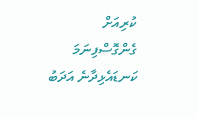ކުރިއަށް ގެންގޮސްފިނަމަ ކަނޑައެޅިދާނެ އަދަބު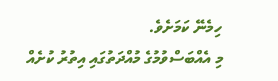ހިމެނޭ ކަމަށެވެ.
މި އެއްބަސްވުމުގެ މުއްދަތުގައި އިތުރު ކުށެއް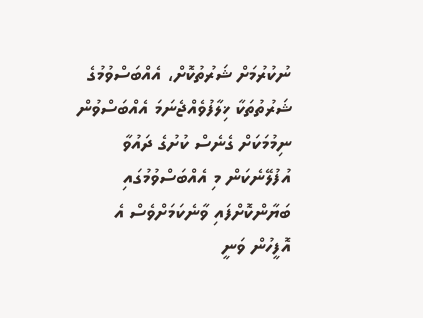ނުކުރުމަށް ޝަރުތުކޮށް، އެއްބަސްވުމުގެ ޝަރުތުތަކާ ޚިލާފުވެއްޖެނަމަ އެއްބަސްވުން ނިމުމަކަށް ގެނެސް ކުށުގެ ދައުވާ އުފުލޭނެކަން މި އެއްބަސްވުމުގައި ބަޔާންކޮށްފައި ވާނެކަމަށްވެސް އެ އޮފީހުން ވަނީ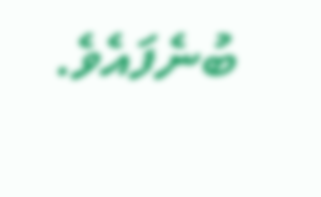ބުނެފައެވެ.